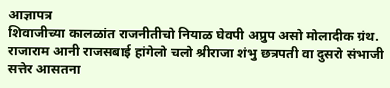आज्ञापत्र
शिवाजीच्या कालळांत राजनीतीचो नियाळ घेवपी अप्रुप असो मोलादीक ग्रंथ. राजाराम आनी राजसबाई हांगेलो चलो श्रीराजा शंभु छत्रपती वा दुसरो संभाजी सत्तेर आसतना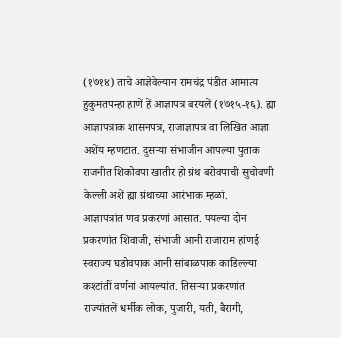(१७१४) ताचे आज्ञेवेल्यान रामचंद्र पंडीत आमात्य हुकुमतपन्हा हाणें हें आज्ञापत्र बरयलें (१७१५-१६). ह्या आज्ञापत्राक शासनपत्र, राजाज्ञापत्र वा लिखित आज्ञा अशेंय म्हणटात. दुसऱ्या संभाजीन आपल्या पुताक राजनीत शिकोवपा खातीर हो ग्रंथ बरोवपाची सुचोवणी केल्ली अशें ह्या ग्रंथाच्या आरंभाक म्हळां.
आज्ञापत्रांत णव प्रकरणां आसात. पयल्या दोन प्रकरणांत शिवाजी, संभाजी आनी राजाराम हांणई स्वराज्य घडोवपाक आनी सांबाळपाक काडिल्ल्या कश्टांतीं वर्णनां आयल्यांत. तिसऱ्या प्रकरणांत राज्यांतलें धर्मीक लोक, पुजारी, यती, बैरागी,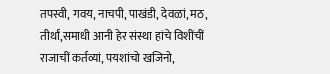तपस्वी, गवय, नाचपी, पाखंडी, देवळां, मठ, तीर्थां,समाधी आनी हेर संस्था हांचे विशींचीं राजाचीं कर्तव्यां, पयशांचो खजिनो,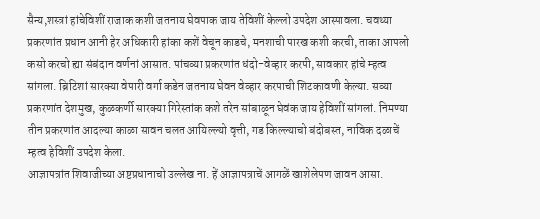सैन्य,शस्त्रां हांचेविशीं राजाक कशी जतनाय घेवपाक जाय तेविशीं केल्लो उपदेश आस्पावला. चवथ्या प्रकरणांत प्रधान आनी हेर अधिकारी हांका कशें वेचून काडचे, मनशाची पारख कशी करची, ताका आपलो कसो करचो ह्या संबंदान वर्णनां आसात. पांचव्या प्रकरणांत धंदो-वेव्हार करपी, सावकार हांचे म्हत्व सांगला. ब्रिटिशां सारक्या वेपारी वर्गा कडेन जतनाय घेवन वेव्हार करपाची शिटकावणी केल्या. सव्या प्रकरणांत देशमुख, कुळकर्णी सारक्या गिरेस्तांक कशे तरेन सांबाळून घेवंक जाय हेविशीं सांगलां. निमण्या तीन प्रकरणांत आदल्या काळा सावन चलत आयिल्ल्यो वृत्ती, गड किल्ल्याचो बंदोबस्त, नाविक दळाचें म्हत्व हेविशीं उपदेश केला.
आज्ञापत्रांत शिवाजीच्या अष्टप्रधानाचो उल्लेख ना. हें आज्ञापत्राचें आगळें खाशेलेपण जावन आसा.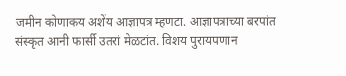जमीन कोणाकय अशेंय आज्ञापत्र म्हणटा. आज्ञापत्राच्या बरपांत संस्कृत आनी फार्सी उतरां मेळटांत. विशय पुरायपणान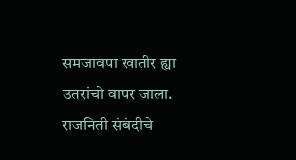समजावपा खातीर ह्या उतरांचो वापर जाला. राजनिती संबंदीचे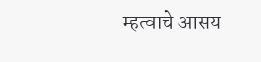म्हत्वाचे आसय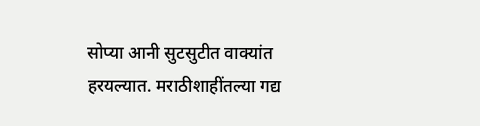सोप्या आनी सुटसुटीत वाक्यांत हरयल्यात. मराठीशाहींतल्या गद्य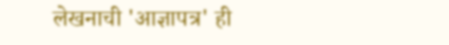लेखनाची 'आज्ञापत्र' ही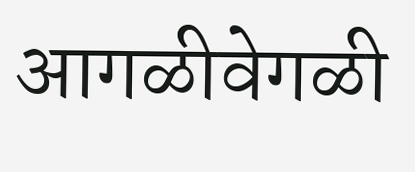आगळीवेगळी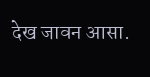देख जावन आसा.